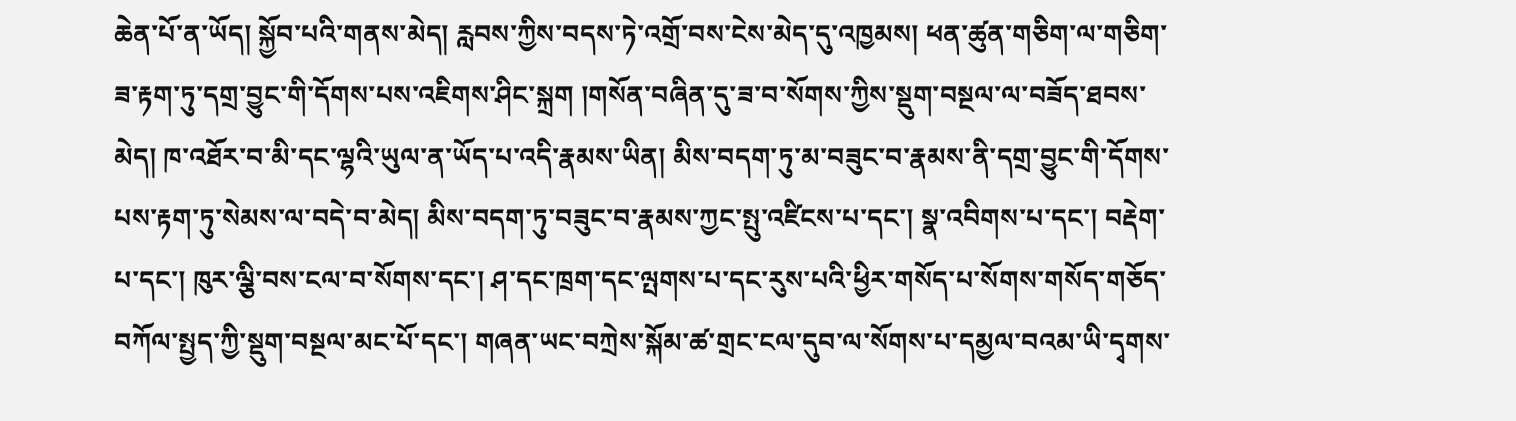ཆེན་པོ་ན་ཡོད། སྐྱོབ་པའི་གནས་མེད། རླབས་ཀྱིས་བདས་ཏེ་འགྲོ་བས་ངེས་མེད་དུ་འཁྱམས། ཕན་ཚུན་གཅིག་ལ་གཅིག་ཟ་རྟག་ཏུ་དགྲ་བྱུང་གི་དོགས་པས་འཇིགས་ཤིང་སྐྲག །གསོན་བཞིན་དུ་ཟ་བ་སོགས་ཀྱིས་སྡུག་བསྔལ་ལ་བཟོད་ཐབས་མེད། ཁ་འཐོར་བ་མི་དང་ལྷའི་ཡུལ་ན་ཡོད་པ་འདི་རྣམས་ཡིན། མིས་བདག་ཏུ་མ་བཟུང་བ་རྣམས་ནི་དགྲ་བྱུང་གི་དོགས་པས་རྟག་ཏུ་སེམས་ལ་བདེ་བ་མེད། མིས་བདག་ཏུ་བཟུང་བ་རྣམས་ཀྱང་སྤུ་འཛིངས་པ་དང་། སྣ་འབིགས་པ་དང་། བརྡེག་པ་དང་། ཁུར་ལྕི་བས་ངལ་བ་སོགས་དང་། ཤ་དང་ཁྲག་དང་ལྤགས་པ་དང་རུས་པའི་ཕྱིར་གསོད་པ་སོགས་གསོད་གཅོད་བཀོལ་སྤྱད་ཀྱི་སྡུག་བསྔལ་མང་པོ་དང་། གཞན་ཡང་བཀྲེས་སྐོམ་ཚ་གྲང་ངལ་དུབ་ལ་སོགས་པ་དམྱལ་བའམ་ཡི་དྭགས་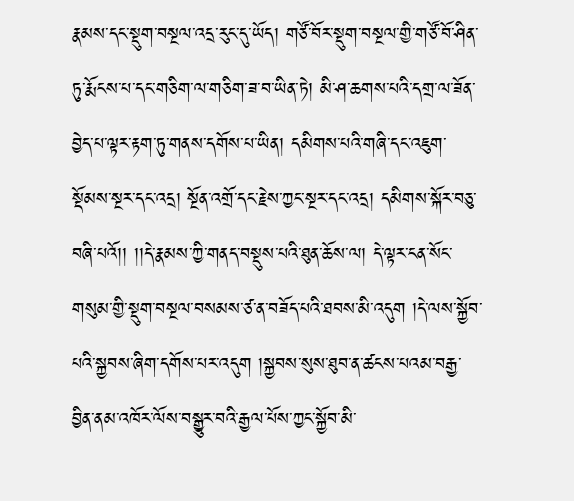རྣམས་དང་སྡུག་བསྔལ་འདྲ་རུང་དུ་ཡོད། གཙོ་བོར་སྡུག་བསྔལ་གྱི་གཙོ་བོ་ཤིན་ཏུ་རྨོངས་པ་དང་གཅིག་ལ་གཅིག་ཟ་བ་ཡིན་ཏེ། མི་ཤ་ཆགས་པའི་དགྲ་ལ་ཟོན་བྱེད་པ་ལྟར་རྟག་ཏུ་གནས་དགོས་པ་ཡིན། དམིགས་པའི་གཞི་དང་འཇུག་སྡོམས་སྔར་དང་འདྲ། སྔོན་འགྲོ་དང་རྗེས་ཀྱང་སྔར་དང་འདྲ། དམིགས་སྐོར་བཅུ་བཞི་པའོ།། །།དེ་རྣམས་ཀྱི་གནད་བསྡུས་པའི་ཐུན་ཆོས་ལ། དེ་ལྟར་ངན་སོང་གསུམ་གྱི་སྡུག་བསྔལ་བསམས་ཙ་ན་བཟོད་པའི་ཐབས་མི་འདུག །དེ་ལས་སྐྱོབ་པའི་སྐྱབས་ཞིག་དགོས་པར་འདུག །སྐྱབས་སུས་ཐུབ་ན་ཚངས་པའམ་བརྒྱ་བྱིན་ནམ་འཁོར་ལོས་བསྒྱུར་བའི་རྒྱལ་པོས་ཀྱང་སྐྱོབ་མི་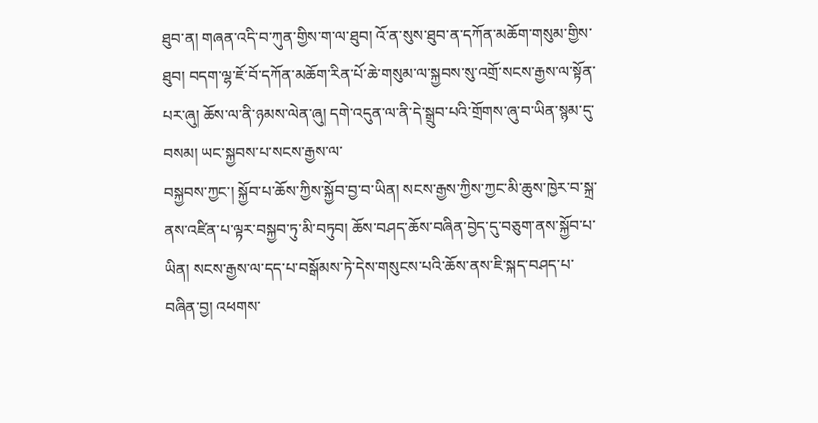ཐུབ་ན། གཞན་འདི་བ་ཀུན་གྱིས་ག་ལ་ཐུབ། འོ་ན་སུས་ཐུབ་ན་དཀོན་མཆོག་གསུམ་གྱིས་ཐུབ། བདག་ལྷ་ཇོ་བོ་དཀོན་མཆོག་རིན་པོ་ཆེ་གསུམ་ལ་སྐྱབས་སུ་འགྲོ་སངས་རྒྱས་ལ་སྟོན་པར་ཞུ། ཆོས་ལ་ནི་ཉམས་ལེན་ཞུ། དགེ་འདུན་ལ་ནི་དེ་སྒྲུབ་པའི་གྲོགས་ཞུ་བ་ཡིན་སྙམ་དུ་བསམ། ཡང་སྐྱབས་པ་སངས་རྒྱས་ལ་
བསྐྱབས་ཀྱང་། སྐྱོབ་པ་ཆོས་ཀྱིས་སྐྱོབ་བྱ་བ་ཡིན། སངས་རྒྱས་ཀྱིས་ཀྱང་མི་ཆུས་ཁྱེར་བ་སྐྲ་ནས་འཛིན་པ་ལྟར་བསྐྱབ་ཏུ་མི་བཏུབ། ཆོས་བཤད་ཆོས་བཞིན་བྱེད་དུ་བཅུག་ནས་སྐྱོབ་པ་ཡིན། སངས་རྒྱས་ལ་དད་པ་བསྒོམས་ཏེ་དེས་གསུངས་པའི་ཆོས་ནས་ཇི་སྐད་བཤད་པ་བཞིན་བྱ། འཕགས་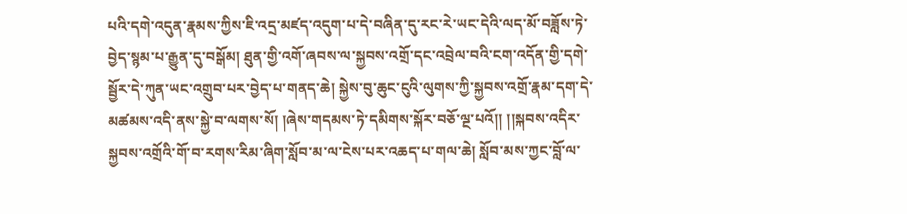པའི་དགེ་འདུན་རྣམས་ཀྱིས་ཇི་འདྲ་མཛད་འདུག་པ་དེ་བཞིན་དུ་རང་རེ་ཡང་དེའི་ལད་མོ་བཟློས་ཏེ་བྱེད་སྙམ་པ་རྒྱུན་དུ་བསྒོམ། ཐུན་གྱི་འགོ་ཞབས་ལ་སྐྱབས་འགྲོ་དང་འབྲེལ་བའི་ངག་འདོན་གྱི་དགེ་སྦྱོར་དེ་ཀུན་ཡང་འགྲུབ་པར་བྱེད་པ་གནད་ཆེ། སྐྱེས་བུ་ཆུང་ངུའི་ལུགས་ཀྱི་སྐྱབས་འགྲོ་རྣམ་དག་དེ་མཚམས་འདི་ནས་སྐྱེ་བ་ལགས་སོ། །ཞེས་གདམས་ཏེ་དམིགས་སྐོར་བཅོ་ལྔ་པའོ།། །།སྐབས་འདིར་སྐྱབས་འགྲོའི་གོ་བ་རགས་རིམ་ཞིག་སློབ་མ་ལ་ངེས་པར་འཆད་པ་གལ་ཆེ། སློབ་མས་ཀྱང་བློ་ལ་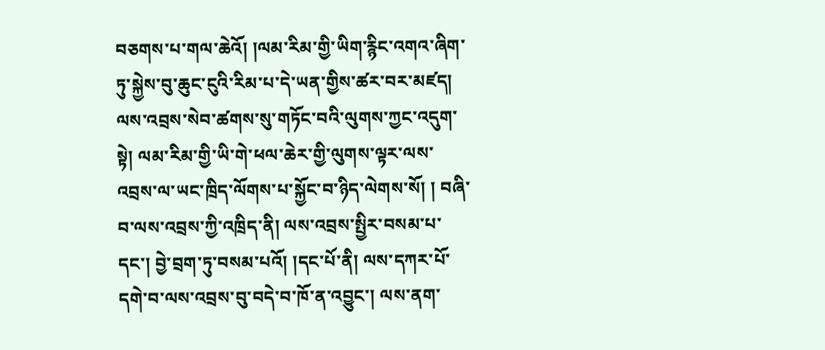བཅགས་པ་གལ་ཆེའོ། །ལམ་རིམ་གྱི་ཡིག་རྙིང་འགའ་ཞིག་ཏུ་སྐྱེས་བུ་ཆུང་ངུའི་རིམ་པ་དེ་ཡན་གྱིས་ཚར་བར་མཛད། ལས་འབྲས་སེབ་ཚགས་སུ་གཏོང་བའི་ལུགས་ཀྱང་འདུག་སྟེ། ལམ་རིམ་གྱི་ཡི་གེ་ཕལ་ཆེར་གྱི་ལུགས་ལྟར་ལས་འབྲས་ལ་ཡང་ཁྲིད་ལོགས་པ་སྐྱོང་བ་ཉིད་ལེགས་སོ། ། བཞི་བ་ལས་འབྲས་ཀྱི་འཁྲིད་ནི། ལས་འབྲས་སྤྱིར་བསམ་པ་དང་། བྱེ་བྲག་ཏུ་བསམ་པའོ། །དང་པོ་ནི། ལས་དཀར་པོ་དགེ་བ་ལས་འབྲས་བུ་བདེ་བ་ཁོ་ན་འབྱུང་། ལས་ནག་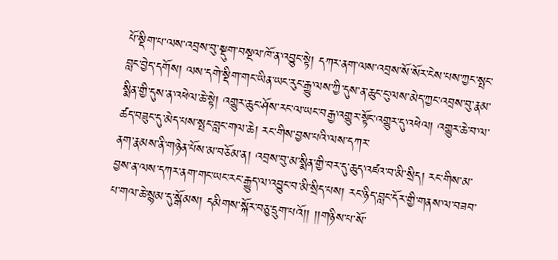པོ་སྡིག་པ་ལས་འབྲས་བུ་སྡུག་བསྔལ་ཁོ་ན་འབྱུང་སྟེ། དཀར་ནག་ལས་འབྲས་སོ་སོར་ངེས་པས་ཀྱང་སྤང་བླང་བྱེད་དགོས། ལས་དགེ་སྡིག་གང་ཡིན་ཡང་རུང་རྒྱུ་ལས་ཀྱི་དུས་ན་ཆུང་ངུ་ལས་མེད་ཀྱང་འབྲས་བུ་རྣམ་སྨིན་གྱི་དུས་ན་འཕེལ་ཆེ་སྟེ། འགྱུར་ཆུང་ཤོས་རང་ལ་ཡང་བརྒྱ་འགྱུར་སྟོང་འགྱུར་དུ་འཕེལ། འགྱུར་ཆེ་བ་ལ་ཚད་བཟུང་དུ་མེད་པས་སྤང་བླང་གལ་ཆེ། རང་གིས་བྱས་པའི་ལས་དཀར་
ནག་རྣམས་ནི་གཉེན་པོས་མ་བཅོམ་ན། འབྲས་བུ་མ་སྨིན་གྱི་བར་དུ་ཆུད་འཛའ་བ་མི་སྲིད། རང་གིས་མ་བྱས་ན་ལས་དཀར་ནག་གང་ཡང་རང་རྒྱུད་ལ་འབྱུང་བ་མི་སྲིད་པས། རང་ཉིད་བླང་དོར་གྱི་གནས་ལ་བཟབ་པ་གལ་ཆེ་སྙམ་དུ་སྒོམས། དམིགས་སྐོར་བཅུ་དྲུག་པའོ།། །།གཉིས་པ་སོ་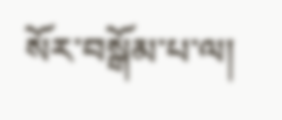སོར་བསྒོམ་པ་ལ།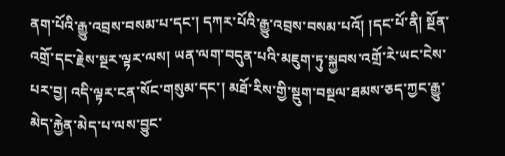ནག་པོའི་རྒྱུ་འབྲས་བསམ་པ་དང་། དཀར་པོའི་རྒྱུ་འབྲས་བསམ་པའོ། །དང་པོ་ནི། སྔོན་འགྲོ་དང་རྗེས་སྔར་ལྟར་ལས། ཡན་ལག་བདུན་པའི་མཇུག་ཏུ་སྐྱབས་འགྲོ་རེ་ཡང་ངེས་པར་བྱ། འདི་ལྟར་ངན་སོང་གསུམ་དང་། མཐོ་རིས་གྱི་སྡུག་བསྔལ་ཐམས་ཅད་ཀྱང་རྒྱུ་མེད་རྐྱེན་མེད་པ་ལས་བྱུང་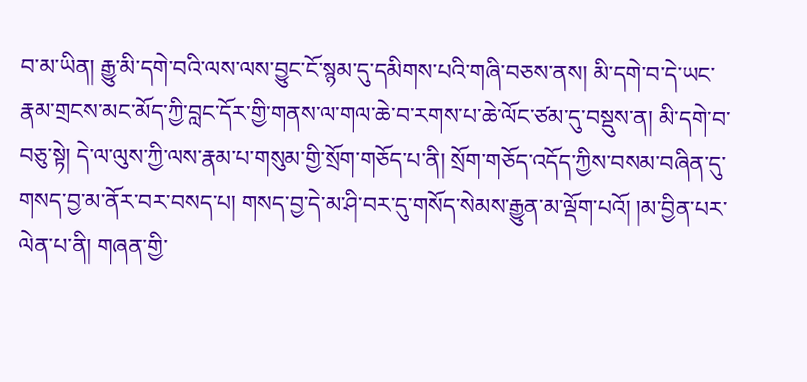བ་མ་ཡིན། རྒྱུ་མི་དགེ་བའི་ལས་ལས་བྱུང་ངོ་སྙམ་དུ་དམིགས་པའི་གཞི་བཅས་ནས། མི་དགེ་བ་དེ་ཡང་རྣམ་གྲངས་མང་མོད་ཀྱི་བླང་དོར་གྱི་གནས་ལ་གལ་ཆེ་བ་རགས་པ་ཆེ་ལོང་ཙམ་དུ་བསྡུས་ན། མི་དགེ་བ་བཅུ་སྟེ། དེ་ལ་ལུས་ཀྱི་ལས་རྣམ་པ་གསུམ་གྱི་སྲོག་གཅོད་པ་ནི། སྲོག་གཅོད་འདོད་ཀྱིས་བསམ་བཞིན་དུ་གསད་བྱ་མ་ནོར་བར་བསད་པ། གསད་བྱ་དེ་མ་ཤི་བར་དུ་གསོད་སེམས་རྒྱུན་མ་ལྡོག་པའོ། །མ་བྱིན་པར་ལེན་པ་ནི། གཞན་གྱི་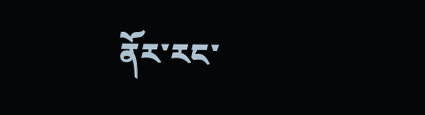ནོར་རང་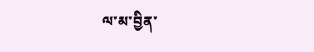ལ་མ་བྱིན་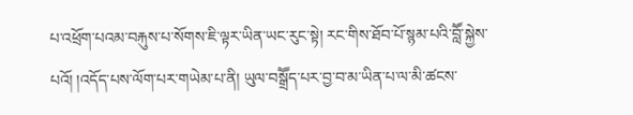པ་འཕྲོག་པའམ་བརྐུས་པ་སོགས་ཇི་ལྟར་ཡིན་ཡང་རུང་སྟེ། རང་གིས་ཐོབ་པོ་སྙམ་པའི་བླཽ་སྐྱེས་པའོ། །འདོད་པས་ལོག་པར་གཡེམ་པ་ནི། ཡུལ་བསྒྲཽད་པར་བྱ་བ་མ་ཡིན་པ་ལ་མི་ཚངས་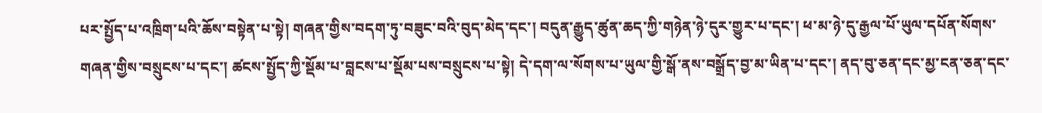པར་སྤྱོད་པ་འཁྲིག་པའི་ཆོས་བསྟེན་པ་སྟེ། གཞན་གྱིས་བདག་ཏུ་བཟུང་བའི་བུད་མེད་དང་། བདུན་རྒྱུད་ཚུན་ཆད་ཀྱི་གཉེན་ཉེ་དུར་གྱུར་པ་དང་། ཕ་མ་ཉེ་དུ་རྒྱལ་པོ་ཡུལ་དཔོན་སོགས་གཞན་གྱིས་བསྲུངས་པ་དང་། ཚངས་སྤྱོད་ཀྱི་སྡོམ་པ་བླངས་པ་སྡོམ་པས་བསྲུངས་པ་སྟེ། དེ་དག་ལ་སོགས་པ་ཡུལ་གྱི་སྒོ་ནས་བསྒྲོད་བྱ་མ་ཡིན་པ་དང་། ནད་བུ་ཅན་དང་མྱ་ངན་ཅན་དང་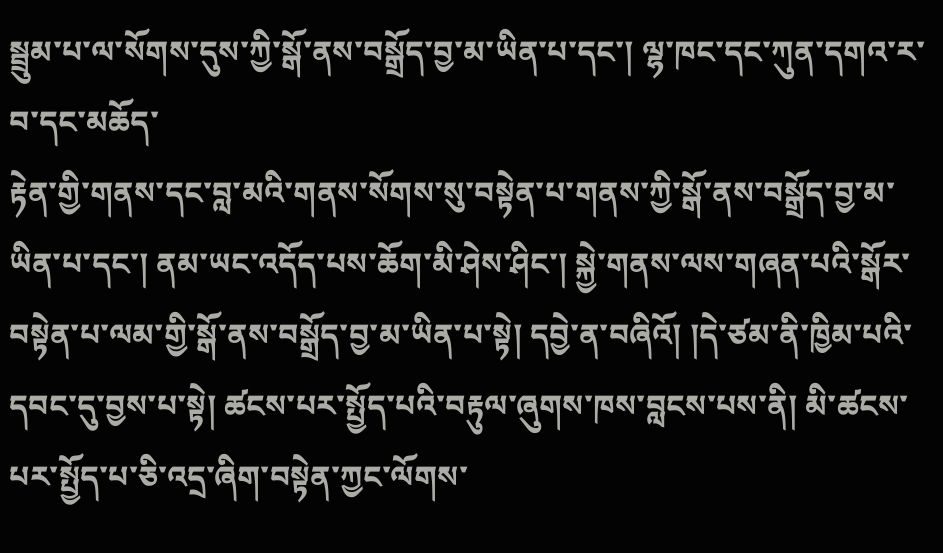སྦྲུམ་པ་ལ་སོགས་དུས་ཀྱི་སྒོ་ནས་བསྒྲོད་བྱ་མ་ཡིན་པ་དང་། ལྷ་ཁང་དང་ཀུན་དགའ་ར་བ་དང་མཆོད་
རྟེན་གྱི་གནས་དང་བླ་མའི་གནས་སོགས་སུ་བསྟེན་པ་གནས་ཀྱི་སྒོ་ནས་བསྒྲོད་བྱ་མ་ཡིན་པ་དང་། ནམ་ཡང་འདོད་པས་ཆོག་མི་ཤེས་ཤིང་། སྐྱེ་གནས་ལས་གཞན་པའི་སྒོར་བསྟེན་པ་ལམ་གྱི་སྒོ་ནས་བསྒྲོད་བྱ་མ་ཡིན་པ་སྟེ། དབྱེ་ན་བཞིའོ། །དེ་ཙམ་ནི་ཁྱིམ་པའི་དབང་དུ་བྱས་པ་སྟེ། ཚངས་པར་སྤྱོད་པའི་བརྟུལ་ཞུགས་ཁས་བླངས་པས་ནི། མི་ཚངས་པར་སྤྱོད་པ་ཅི་འདྲ་ཞིག་བསྟེན་ཀྱང་ལོགས་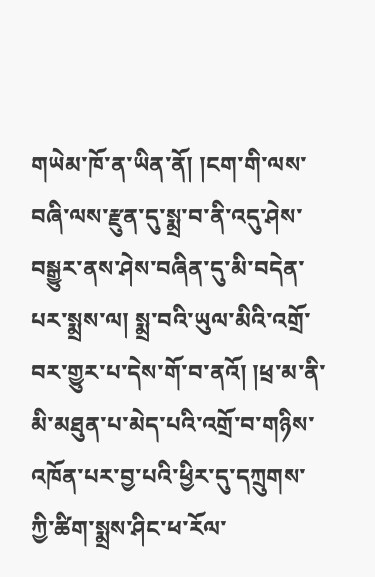གཡེམ་ཁོ་ན་ཡིན་ནོ། །ངག་གི་ལས་བཞི་ལས་རྫུན་དུ་སྨྲ་བ་ནི་འདུ་ཤེས་བསྒྱུར་ནས་ཤེས་བཞིན་དུ་མི་བདེན་པར་སྨྲས་ལ། སྨྲ་བའི་ཡུལ་མིའི་འགྲོ་བར་གྱུར་པ་དེས་གོ་བ་ནའོ། །ཕྲ་མ་ནི་མི་མཐུན་པ་མེད་པའི་འགྲོ་བ་གཉིས་འཁོན་པར་བྱ་པའི་ཕྱིར་དུ་དཀྲུགས་ཀྱི་ཚིག་སྨྲས་ཤིང་ཕ་རོལ་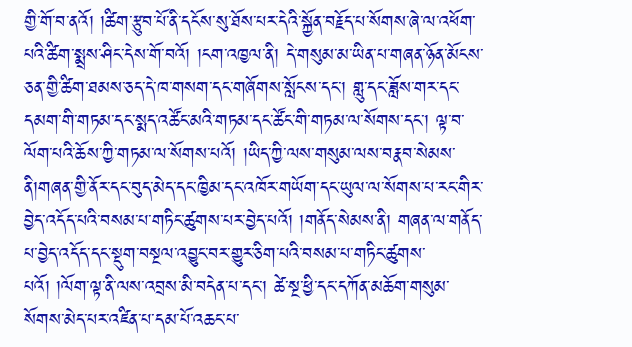གྱི་གོ་བ་ནའོ། །ཚིག་རྩུབ་པོ་ནི་དངོས་སུ་ཐོས་པར་དེའི་སྐྱོན་བརྗོད་པ་སོགས་ཞེ་ལ་འཕོག་པའི་ཚིག་སྨྲས་ཤིང་དེས་གོ་བའོ། །ངག་འཁྱལ་ནི། དེ་གསུམ་མ་ཡིན་པ་གཞན་ཉོན་མོངས་ཅན་གྱི་ཚིག་ཐམས་ཅད་དེ་ཁ་གསག་དང་གཞོགས་སློངས་དང་། གླུ་དང་ཟློས་གར་དང་དམག་གི་གཏམ་དང་སྨད་འཚོང་མའི་གཏམ་དང་ཚོང་གི་གཏམ་ལ་སོགས་དང་། ལྟ་བ་ལོག་པའི་ཆོས་ཀྱི་གཏམ་ལ་སོགས་པའོ། །ཡིད་ཀྱི་ལས་གསུམ་ལས་བརྣབ་སེམས་ནི།གཞན་གྱི་ནོར་དང་བུད་མེད་དང་ཁྱིམ་དང་འཁོར་གཡོག་དང་ཡུལ་ལ་སོགས་པ་རང་གིར་བྱེད་འདོད་པའི་བསམ་པ་གཏིང་ཚུགས་པར་བྱེད་པའོ། །གནོད་སེམས་ནི། གཞན་ལ་གནོད་པ་བྱེད་འདོད་དང་སྡུག་བསྔལ་འབྱུང་བར་གྱུར་ཅིག་པའི་བསམ་པ་གཏིང་ཚུགས་པའོ། །ལོག་ལྟ་ནི་ལས་འབྲས་མི་བདེན་པ་དང་། ཚེ་སྔ་ཕྱི་དང་དཀོན་མཆོག་གསུམ་སོགས་མེད་པར་འཛིན་པ་དམ་པོ་འཆང་པ་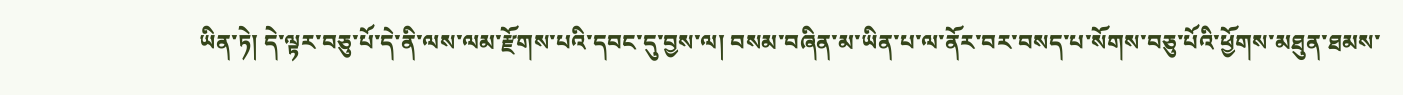ཡིན་ཏེ། དེ་ལྟར་བཅུ་པོ་དེ་ནི་ལས་ལམ་རྫོགས་པའི་དབང་དུ་བྱས་ལ། བསམ་བཞིན་མ་ཡིན་པ་ལ་ནོར་བར་བསད་པ་སོགས་བཅུ་པོའི་ཕྱོགས་མཐུན་ཐམས་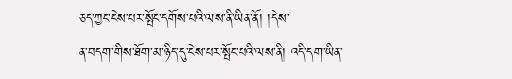ཅད་ཀྱང་ངེས་པར་སྤོང་དགོས་པའི་ལས་ནི་ཡིན་ནོ། །དེས་
ན་བདག་གིས་ཐོག་མ་ཉིད་དུ་ངེས་པར་སྤོང་པའི་ལས་ནི། འདི་དག་ཡིན་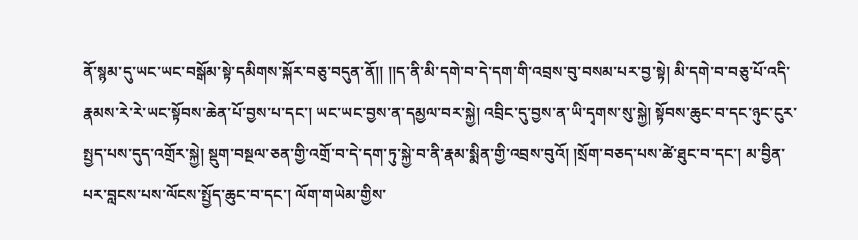ནོ་སྙམ་དུ་ཡང་ཡང་བསྒོམ་སྟེ་དམིགས་སྐོར་བཅུ་བདུན་ནོ།། །།ད་ནི་མི་དགེ་བ་དེ་དག་གི་འབྲས་བུ་བསམ་པར་བྱ་སྟེ། མི་དགེ་བ་བཅུ་པོ་འདི་རྣམས་རེ་རེ་ཡང་སྟོབས་ཆེན་པོ་བྱས་པ་དང་། ཡང་ཡང་བྱས་ན་དམྱལ་བར་སྐྱེ། འབྲིང་དུ་བྱས་ན་ཡི་དྭགས་སུ་སྐྱེ། སྟོབས་ཆུང་བ་དང་ཉུང་ངུར་སྤྱད་པས་དུད་འགྲོར་སྐྱེ། སྡུག་བསྔལ་ཅན་གྱི་འགྲོ་བ་དེ་དག་ཏུ་སྐྱེ་བ་ནི་རྣམ་སྨིན་གྱི་འབྲས་བུའོ། །སྲོག་བཅད་པས་ཚེ་ཐུང་བ་དང་། མ་བྱིན་པར་བླངས་པས་ལོངས་སྤྱོད་ཆུང་བ་དང་། ལོག་གཡེམ་གྱིས་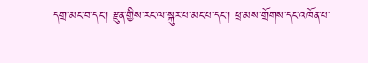དགྲ་མང་བ་དང་། རྫུན་གྱིས་རང་ལ་སྐུར་པ་མང་པ་དང་། ཕྲ་མས་གྲོགས་དང་འཁོན་པ་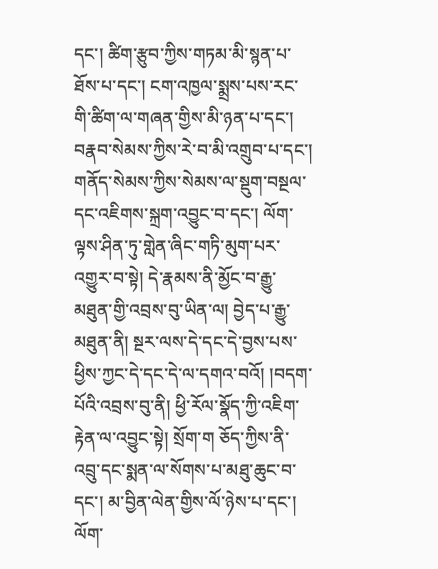དང་། ཚིག་རྩུབ་ཀྱིས་གཏམ་མི་སྙན་པ་ཐོས་པ་དང་། ངག་འཁྱལ་སྨྲས་པས་རང་གི་ཚིག་ལ་གཞན་གྱིས་མི་ཉན་པ་དང་། བརྣབ་སེམས་ཀྱིས་རེ་བ་མི་འགྲུབ་པ་དང་། གནོད་སེམས་ཀྱིས་སེམས་ལ་སྡུག་བསྔལ་དང་འཇིགས་སྐྲག་འབྱུང་བ་དང་། ལོག་ལྟས་ཤིན་ཏུ་གླེན་ཞིང་གཏི་མུག་པར་འགྱུར་བ་སྟེ། དེ་རྣམས་ནི་མྱོང་བ་རྒྱུ་མཐུན་གྱི་འབྲས་བུ་ཡིན་ལ། བྱེད་པ་རྒྱུ་མཐུན་ནི། སྔར་ལས་དེ་དང་དེ་བྱས་པས་ཕྱིས་ཀྱང་དེ་དང་དེ་ལ་དགའ་བའོ། །བདག་པོའི་འབྲས་བུ་ནི། ཕྱི་རོལ་སྣོད་ཀྱི་འཇིག་རྟེན་ལ་འབྱུང་སྟེ། སྲོག་ག ཅོད་ཀྱིས་ནི་འབྲུ་དང་སྨན་ལ་སོགས་པ་མཐུ་ཆུང་བ་དང་། མ་བྱིན་ལེན་གྱིས་ལོ་ཉེས་པ་དང་། ལོག་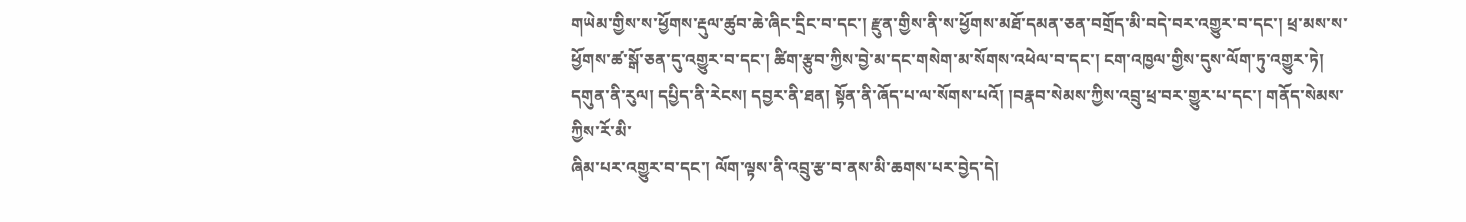གཡེམ་གྱིས་ས་ཕྱོགས་རྡུལ་ཚུབ་ཆེ་ཞིང་དྲིང་བ་དང་། རྫུན་གྱིས་ནི་ས་ཕྱོགས་མཐོ་དམན་ཅན་བགྲོད་མི་བདེ་བར་འགྱུར་བ་དང་། ཕྲ་མས་ས་ཕྱོགས་ཚ་སྒོ་ཅན་དུ་འགྱུར་བ་དང་། ཚིག་རྩུབ་ཀྱིས་བྱེ་མ་དང་གསེག་མ་སོགས་འཕེལ་བ་དང་། ངག་འཁྱལ་གྱིས་དུས་ལོག་ཏུ་འགྱུར་ཏེ། དགུན་ནི་རུལ། དཔྱིད་ནི་རེངས། དབྱར་ནི་ཐན། སྟོན་ནི་ཞོད་པ་ལ་སོགས་པའོ། །བརྣབ་སེམས་ཀྱིས་འབྲུ་ཕྲ་བར་གྱུར་པ་དང་། གནོད་སེམས་ཀྱིས་རོ་མི་
ཞིམ་པར་འགྱུར་བ་དང་། ལོག་ལྟས་ནི་འབྲུ་རྩ་བ་ནས་མི་ཆགས་པར་བྱེད་དེ།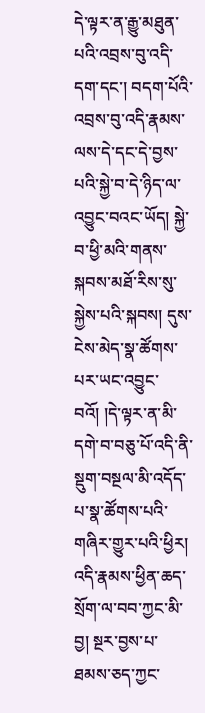དེ་ལྟར་ན་རྒྱུ་མཐུན་པའི་འབྲས་བུ་འདི་དག་དང་། བདག་པོའི་འབྲས་བུ་འདི་རྣམས་ལས་དེ་དང་དེ་བྱས་པའི་སྐྱེ་བ་དེ་ཉིད་ལ་འབྱུང་བའང་ཡོད། སྐྱེ་བ་ཕྱི་མའི་གནས་སྐབས་མཐོ་རིས་སུ་སྐྱེས་པའི་སྐབས། དུས་ངེས་མེད་སྣ་ཚོགས་པར་ཡང་འབྱུང་བའོ། །དེ་ལྟར་ན་མི་དགེ་བ་བཅུ་པོ་འདི་ནི་སྡུག་བསྔལ་མི་འདོད་པ་སྣ་ཚོགས་པའི་གཞིར་གྱུར་པའི་ཕྱིར། འདི་རྣམས་ཕྱིན་ཆད་སྲོག་ལ་བབ་ཀྱང་མི་བྱ། སྔར་བྱས་པ་ཐམས་ཅད་ཀྱང་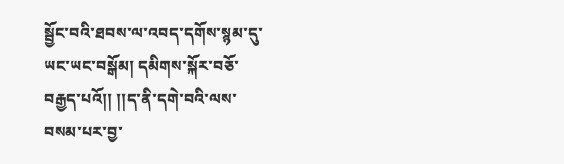སྦྱོང་བའི་ཐབས་ལ་འབད་དགོས་སྙམ་དུ་ཡང་ཡང་བསྒོམ། དམིགས་སྐོར་བཅོ་བརྒྱད་པའོ།། །།ད་ནི་དགེ་བའི་ལས་བསམ་པར་བྱ་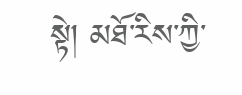སྟེ། མཐོ་རིས་ཀྱི་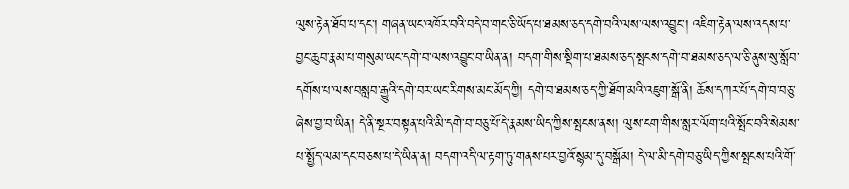ལུས་རྟེན་ཐོབ་པ་དང་། གཞན་ཡང་འཁོར་བའི་བདེ་བ་གང་ཅི་ཡོད་པ་ཐམས་ཅད་དགེ་བའི་ལས་ལས་འབྱུང་། འཇིག་རྟེན་ལས་འདས་པ་བྱང་ཆུབ་རྣམ་པ་གསུམ་ཡང་དགེ་བ་ལས་འབྱུང་བ་ཡིན་ན། བདག་གིས་སྡིག་པ་ཐམས་ཅད་སྤངས་དགེ་བ་ཐམས་ཅད་ལ་ཅི་ནུས་སུ་སློབ་དགོས་པ་ལས་བསླབ་རྒྱུའི་དགེ་བར་ཡང་རིགས་མང་མོད་ཀྱི། དགེ་བ་ཐམས་ཅད་ཀྱི་ཐོག་མའི་འཇུག་སྒོ་ནི། ཆོས་དཀར་པོ་དགེ་བ་བཅུ་ཞེས་བྱ་བ་ཡིན། དེ་ནི་སྔར་བསྟན་པའི་མི་དགེ་བ་བཅུ་པོ་དེ་རྣམས་ཡིད་ཀྱིས་སྤངས་ནས། ལུས་ངག་གིས་སླར་ལོག་པའི་སྤོང་བའི་སེམས་པ་སྤྱོད་ལམ་དང་བཅས་པ་དེ་ཡིན་ན། བདག་འདི་ལ་རྟག་ཏུ་གནས་པར་བྱའོ་སྙམ་དུ་བསྒོམ། དེ་ལ་མི་དགེ་བཅུ་ཡིད་ཀྱིས་སྤངས་པའི་གོ་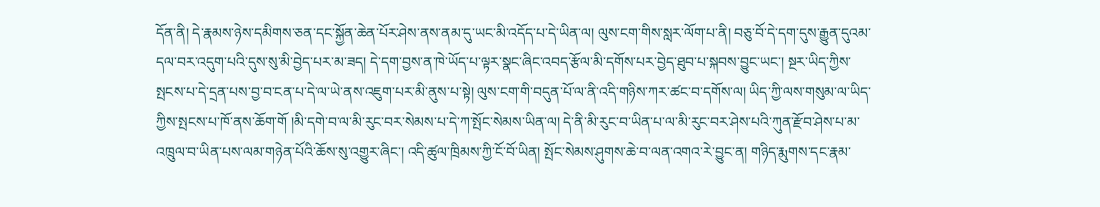དོན་ནི། དེ་རྣམས་ཉེས་དམིགས་ཅན་དང་སྐྱོན་ཆེན་པོར་ཤེས་ནས་ནམ་དུ་ཡང་མི་འདོད་པ་དེ་ཡིན་ལ། ལུས་ངག་གིས་སླར་ལོག་པ་ནི། བཅུ་བོ་དེ་དག་དུས་རྒྱུན་དུའམ་
དལ་བར་འདུག་པའི་དུས་སུ་མི་བྱེད་པར་མ་ཟད། དེ་དག་བྱས་ན་ཁེ་ཡོད་པ་ལྟར་སྣང་ཞིང་འབད་རྩོལ་མི་དགོས་པར་བྱེད་ཐུབ་པ་སྐབས་བྱུང་ཡང་། སྔར་ཡིད་ཀྱིས་སྤངས་པ་དེ་དྲན་པས་བྱ་བ་ངན་པ་དེ་ལ་ཡེ་ནས་འཇུག་པར་མི་ནུས་པ་སྟེ། ལུས་ངག་གི་བདུན་པོ་ལ་ནི་འདི་གཉིས་ཀར་ཚང་བ་དགོས་ལ། ཡིད་ཀྱི་ལས་གསུམ་ལ་ཡིད་ཀྱིས་སྤངས་པ་ཁོ་ནས་ཆོག་གོ །མི་དགེ་བ་ལ་མི་རུང་བར་སེམས་པ་དེ་ཀ་སྤོང་སེམས་ཡིན་ལ། དེ་ནི་མི་རུང་བ་ཡིན་པ་ལ་མི་རུང་བར་ཤེས་པའི་ཀུན་རྫོབ་ཤེས་པ་མ་འཁྲུལ་བ་ཡིན་པས་ལམ་གཉེན་པོའི་ཆོས་སུ་འགྱུར་ཞིང་། འདི་ཚུལ་ཁྲིམས་ཀྱི་ངོ་བོ་ཡིན། སྤོང་སེམས་ཤུགས་ཆེ་བ་ལན་འགའ་རེ་བྱུང་ན། གཉིད་རྨུགས་དང་རྣམ་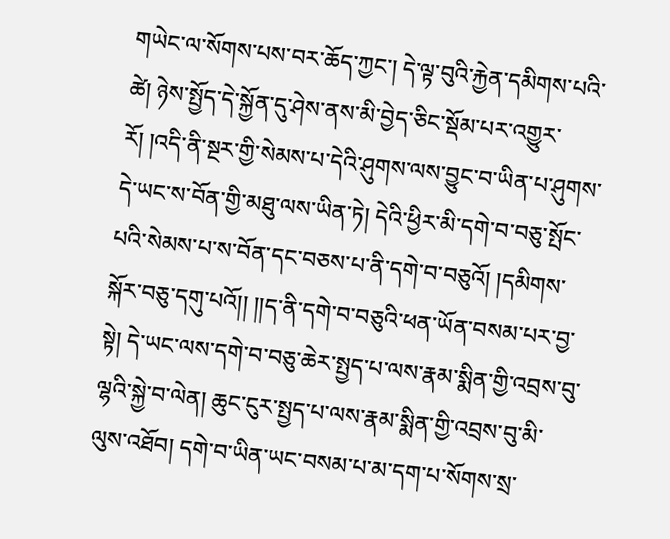གཡེང་ལ་སོགས་པས་བར་ཆོད་ཀྱང་། དེ་ལྟ་བུའི་རྐྱེན་དམིགས་པའི་ཚེ། ཉེས་སྤྱོད་དེ་སྐྱོན་དུ་ཤེས་ནས་མི་བྱེད་ཅིང་སྡོམ་པར་འགྱུར་རོ། །འདི་ནི་སྔར་གྱི་སེམས་པ་དེའི་ཤུགས་ལས་བྱུང་བ་ཡིན་པ་ཤུགས་དེ་ཡང་ས་བོན་གྱི་མཐུ་ལས་ཡིན་ཏེ། དེའི་ཕྱིར་མི་དགེ་བ་བཅུ་སྤོང་པའི་སེམས་པ་ས་བོན་དང་བཅས་པ་ནི་དགེ་བ་བཅུའོ། །དམིགས་སྐོར་བཅུ་དགུ་པའོ།། །།ད་ནི་དགེ་བ་བཅུའི་ཕན་ཡོན་བསམ་པར་བྱ་སྟེ། དེ་ཡང་ལས་དགེ་བ་བཅུ་ཆེར་སྤྱད་པ་ལས་རྣམ་སྨིན་གྱི་འབྲས་བུ་ལྷའི་སྐྱེ་བ་ལེན། ཆུང་ངུར་སྤྱད་པ་ལས་རྣམ་སྨིན་གྱི་འབྲས་བུ་མི་ལུས་འཐོབ། དགེ་བ་ཡིན་ཡང་བསམ་པ་མ་དག་པ་སོགས་སྲ་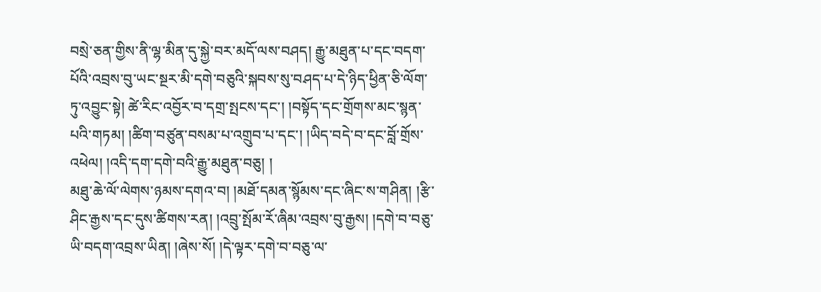བསྲེ་ཅན་གྱིས་ནི་ལྷ་མིན་དུ་སྐྱེ་བར་མདོ་ལས་བཤད། རྒྱུ་མཐུན་པ་དང་བདག་པོའི་འབྲས་བུ་ཡང་སྔར་མི་དགེ་བཅུའི་སྐབས་སུ་བཤད་པ་དེ་ཉིད་ཕྱིན་ཅི་ལོག་ཏུ་འབྱུང་སྟེ། ཚེ་རིང་འབྱོར་བ་དགྲ་སྤངས་དང་། །བསྟོད་དང་གྲོགས་མང་སྙན་པའི་གཏམ། །ཚིག་བཙུན་བསམ་པ་འགྲུབ་པ་དང་། །ཡིད་བདེ་བ་དང་བློ་གྲོས་འཕེལ། །འདི་དག་དགེ་བའི་རྒྱུ་མཐུན་བཅུ། །
མཐུ་ཆེ་ལོ་ལེགས་ཉམས་དགའ་བ། །མཐོ་དམན་སྙོམས་དང་ཞིང་ས་གཤིན། །རྩི་ཤིང་རྒྱས་དང་དུས་ཚིགས་རན། །འབྲུ་སྤོམ་རོ་ཞིམ་འབྲས་བུ་རྒྱས། །དགེ་བ་བཅུ་ཡི་བདག་འབྲས་ཡིན། །ཞེས་སོ། །དེ་ལྟར་དགེ་བ་བཅུ་ལ་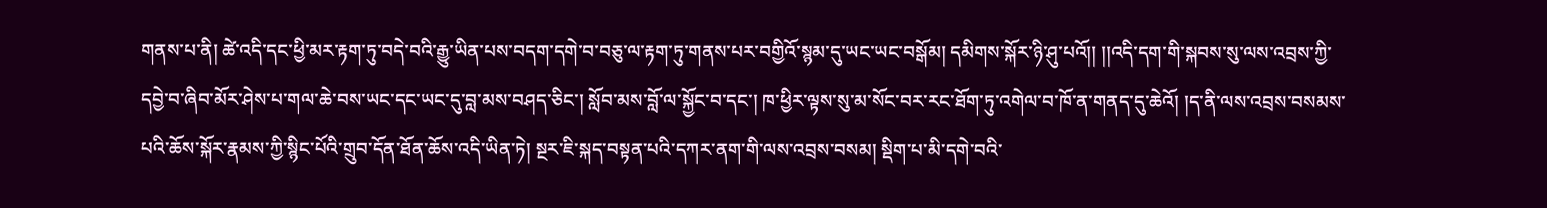གནས་པ་ནི། ཚེ་འདི་དང་ཕྱི་མར་རྟག་ཏུ་བདེ་བའི་རྒྱུ་ཡིན་པས་བདག་དགེ་བ་བཅུ་ལ་རྟག་ཏུ་གནས་པར་བགྱིའོ་སྙམ་དུ་ཡང་ཡང་བསྒོམ། དམིགས་སྐོར་ཉི་ཤུ་པའོ།། །།འདི་དག་གི་སྐབས་སུ་ལས་འབྲས་ཀྱི་དབྱེ་བ་ཞིབ་མོར་ཤེས་པ་གལ་ཆེ་བས་ཡང་དང་ཡང་དུ་བླ་མས་བཤད་ཅིང་། སློབ་མས་བློ་ལ་སྐྱོང་བ་དང་། ཁ་ཕྱིར་ལྟས་སུ་མ་སོང་བར་རང་ཐོག་ཏུ་འགེལ་བ་ཁོ་ན་གནད་དུ་ཆེའོ། །ད་ནི་ལས་འབྲས་བསམས་པའི་ཆོས་སྐོར་རྣམས་ཀྱི་སྙིང་པོའི་གྲུབ་དོན་ཐོན་ཆོས་འདི་ཡིན་ཏེ། སྔར་ཇི་སྐད་བསྟན་པའི་དཀར་ནག་གི་ལས་འབྲས་བསམ། སྡིག་པ་མི་དགེ་བའི་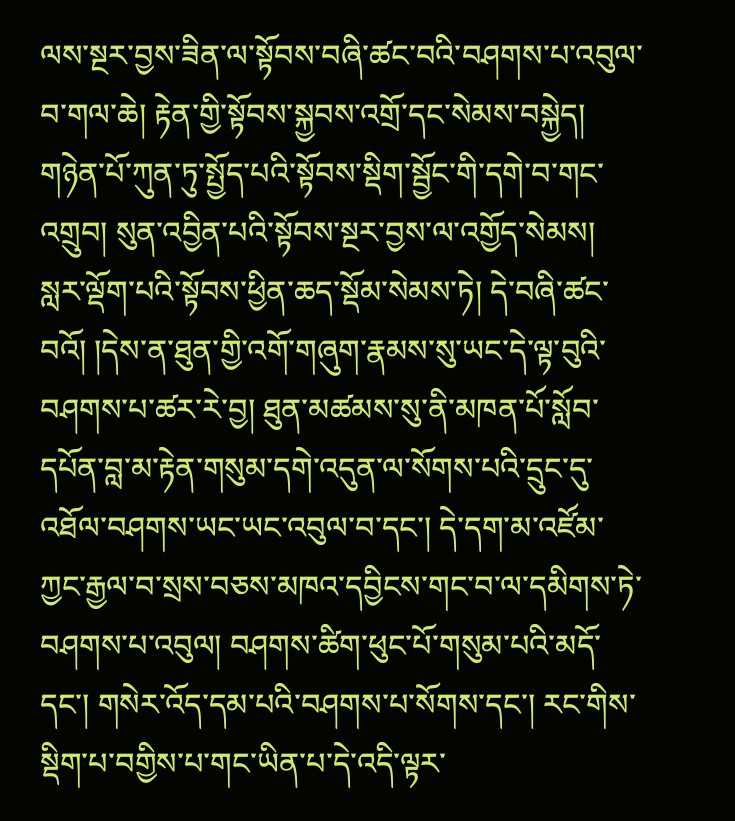ལས་སྔར་བྱས་ཟིན་ལ་སྟོབས་བཞི་ཚང་བའི་བཤགས་པ་འབུལ་བ་གལ་ཆེ། རྟེན་གྱི་སྟོབས་སྐྱབས་འགྲོ་དང་སེམས་བསྐྱེད། གཉེན་པོ་ཀུན་ཏུ་སྤྱོད་པའི་སྟོབས་སྡིག་སྦྱོང་གི་དགེ་བ་གང་འགྲུབ། སུན་འབྱིན་པའི་སྟོབས་སྔར་བྱས་ལ་འགྱོད་སེམས། སླར་ལྡོག་པའི་སྟོབས་ཕྱིན་ཆད་སྡོམ་སེམས་ཏེ། དེ་བཞི་ཚང་བའོ། །དེས་ན་ཐུན་གྱི་འགོ་གཞུག་རྣམས་སུ་ཡང་དེ་ལྟ་བུའི་བཤགས་པ་ཚར་རེ་བྱ། ཐུན་མཚམས་སུ་ནི་མཁན་པོ་སློབ་དཔོན་བླ་མ་རྟེན་གསུམ་དགེ་འདུན་ལ་སོགས་པའི་དྲུང་དུ་འཐོལ་བཤགས་ཡང་ཡང་འབུལ་བ་དང་། དེ་དག་མ་འཛོམ་ཀྱང་རྒྱལ་བ་སྲས་བཅས་མཁའ་དབྱིངས་གང་བ་ལ་དམིགས་ཏེ་བཤགས་པ་འབུལ། བཤགས་ཚིག་ཕུང་པོ་གསུམ་པའི་མདོ་དང་། གསེར་འོད་དམ་པའི་བཤགས་པ་སོགས་དང་། རང་གིས་སྡིག་པ་བགྱིས་པ་གང་ཡིན་པ་དེ་འདི་ལྟར་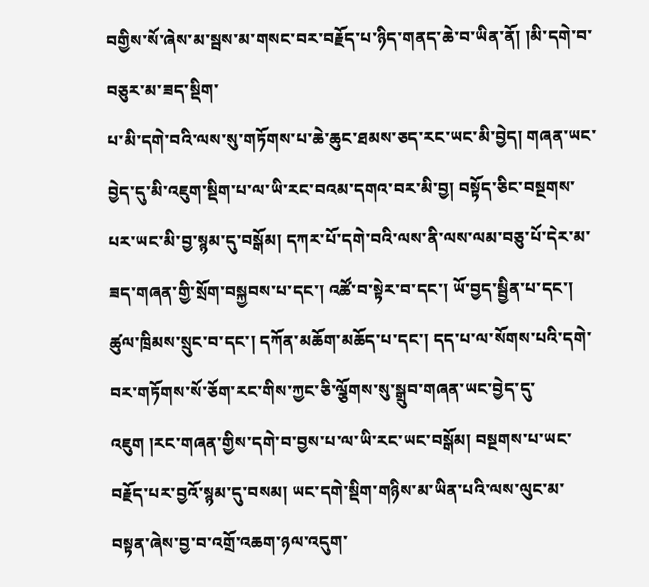བགྱིས་སོ་ཞེས་མ་སྦས་མ་གསང་བར་བརྗོད་པ་ཉིད་གནད་ཆེ་བ་ཡིན་ནོ། །མི་དགེ་བ་བཅུར་མ་ཟད་སྡིག་
པ་མི་དགེ་བའི་ལས་སུ་གཏོགས་པ་ཆེ་ཆུང་ཐམས་ཅད་རང་ཡང་མི་བྱེད། གཞན་ཡང་བྱེད་དུ་མི་འཇུག་སྡིག་པ་ལ་ཡི་རང་བའམ་དགའ་བར་མི་བྱ། བསྟོད་ཅིང་བསྔགས་པར་ཡང་མི་བྱ་སྙམ་དུ་བསྒོམ། དཀར་པོ་དགེ་བའི་ལས་ནི་ལས་ལམ་བཅུ་པོ་དེར་མ་ཟད་གཞན་གྱི་སྲོག་བསྐྱབས་པ་དང་། འཚོ་བ་སྟེར་བ་དང་། ཡོ་བྱད་སྦྱིན་པ་དང་། ཚུལ་ཁྲིམས་སྲུང་བ་དང་། དཀོན་མཆོག་མཆོད་པ་དང་། དད་པ་ལ་སོགས་པའི་དགེ་བར་གཏོགས་སོ་ཅོག་རང་གིས་ཀྱང་ཅི་ལྕོགས་སུ་སྒྲུབ་གཞན་ཡང་བྱེད་དུ་འཇུག །རང་གཞན་གྱིས་དགེ་བ་བྱས་པ་ལ་ཡི་རང་ཡང་བསྒོམ། བསྔགས་པ་ཡང་བརྗོད་པར་བྱའོ་སྙམ་དུ་བསམ། ཡང་དགེ་སྡིག་གཉིས་མ་ཡིན་པའི་ལས་ལུང་མ་བསྟན་ཞེས་བྱ་བ་འགྲོ་འཆག་ཉལ་འདུག་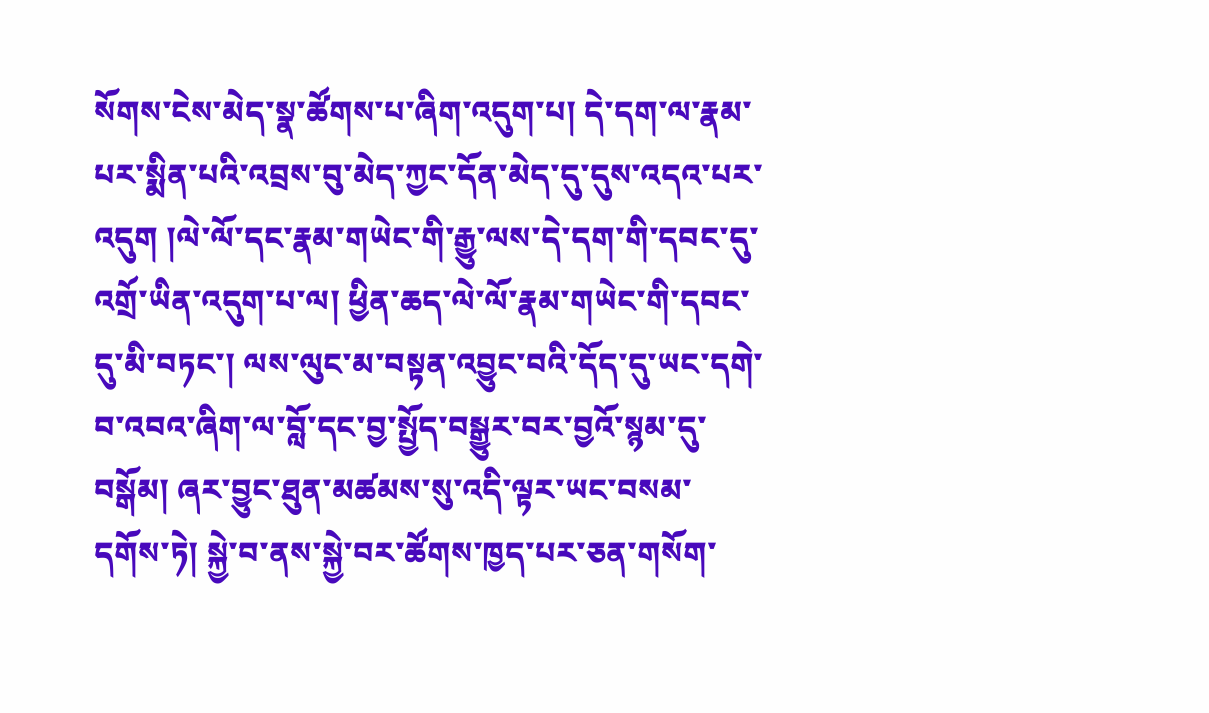སོགས་ངེས་མེད་སྣ་ཚོགས་པ་ཞིག་འདུག་པ། དེ་དག་ལ་རྣམ་པར་སྨིན་པའི་འབྲས་བུ་མེད་ཀྱང་དོན་མེད་དུ་དུས་འདའ་པར་འདུག །ལེ་ལོ་དང་རྣམ་གཡེང་གི་རྒྱུ་ལས་དེ་དག་གི་དབང་དུ་འགྲོ་ཡིན་འདུག་པ་ལ། ཕྱིན་ཆད་ལེ་ལོ་རྣམ་གཡེང་གི་དབང་དུ་མི་བཏང་། ལས་ལུང་མ་བསྟན་འབྱུང་བའི་དོད་དུ་ཡང་དགེ་བ་འབའ་ཞིག་ལ་བློ་དང་བྱ་སྤྱོད་བསྒྱུར་བར་བྱའོ་སྙམ་དུ་བསྒོམ། ཞར་བྱུང་ཐུན་མཚམས་སུ་འདི་ལྟར་ཡང་བསམ་དགོས་ཏེ། སྐྱེ་བ་ནས་སྐྱེ་བར་ཚོགས་ཁྱད་པར་ཅན་གསོག་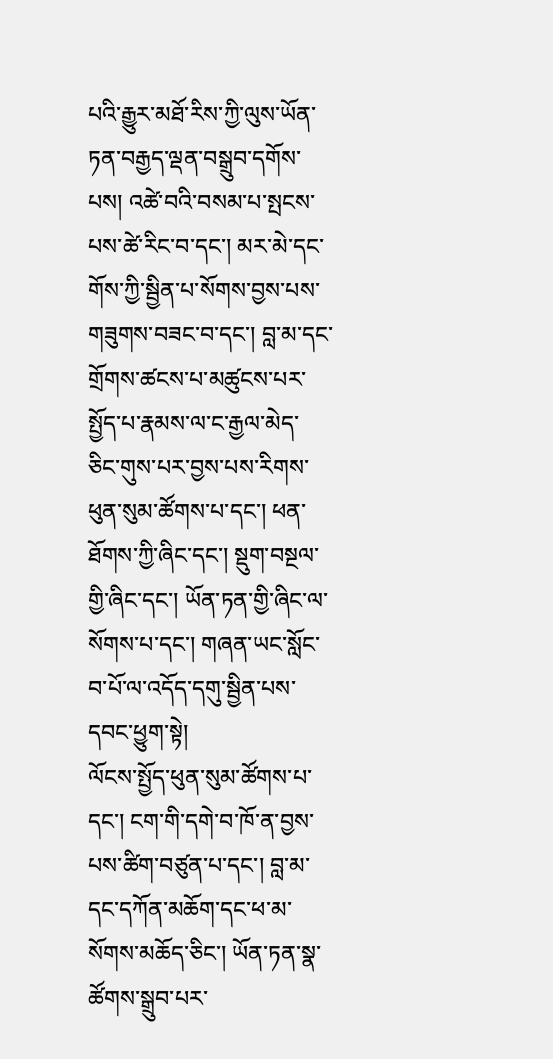པའི་རྒྱུར་མཐོ་རིས་ཀྱི་ལུས་ཡོན་ཏན་བརྒྱད་ལྡན་བསྒྲུབ་དགོས་པས། འཚེ་བའི་བསམ་པ་སྤངས་པས་ཚེ་རིང་བ་དང་། མར་མེ་དང་གོས་ཀྱི་སྦྱིན་པ་སོགས་བྱས་པས་གཟུགས་བཟང་བ་དང་། བླ་མ་དང་གྲོགས་ཚངས་པ་མཚུངས་པར་སྤྱོད་པ་རྣམས་ལ་ང་རྒྱལ་མེད་ཅིང་གུས་པར་བྱས་པས་རིགས་ཕུན་སུམ་ཚོགས་པ་དང་། ཕན་ཐོགས་ཀྱི་ཞིང་དང་། སྡུག་བསྔལ་གྱི་ཞིང་དང་། ཡོན་ཏན་གྱི་ཞིང་ལ་སོགས་པ་དང་། གཞན་ཡང་སློང་བ་པོ་ལ་འདོད་དགུ་སྦྱིན་པས་དབང་ཕྱུག་སྟེ།
ལོངས་སྤྱོད་ཕུན་སུམ་ཚོགས་པ་དང་། ངག་གི་དགེ་བ་ཁོ་ན་བྱས་པས་ཚིག་བཙུན་པ་དང་། བླ་མ་དང་དཀོན་མཆོག་དང་ཕ་མ་སོགས་མཆོད་ཅིང་། ཡོན་ཏན་སྣ་ཚོགས་སྒྲུབ་པར་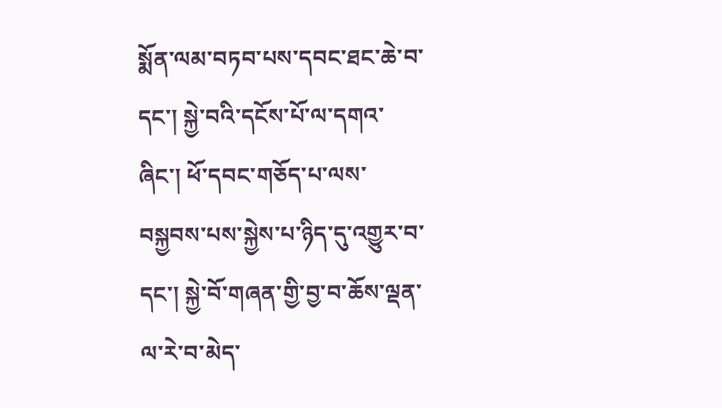སྨོན་ལམ་བཏབ་པས་དབང་ཐང་ཆེ་བ་དང་། སྐྱེ་བའི་དངོས་པོ་ལ་དགའ་ཞིང་། ཕོ་དབང་གཅོད་པ་ལས་བསྐྱབས་པས་སྐྱེས་པ་ཉིད་དུ་འགྱུར་བ་དང་། སྐྱེ་བོ་གཞན་གྱི་བྱ་བ་ཆོས་ལྡན་ལ་རེ་བ་མེད་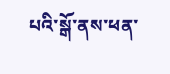པའི་སྒོ་ནས་ཕན་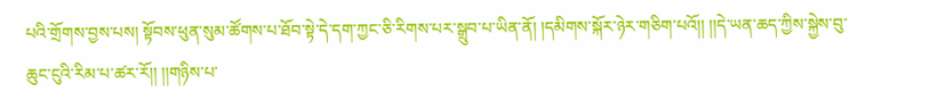པའི་གྲོགས་བྱས་པས། སྟོབས་ཕུན་སུམ་ཚོགས་པ་ཐོབ་སྟེ་དེ་དག་ཀྱང་ཅི་རིགས་པར་སྒྲུབ་པ་ཡིན་ནོ། །དམིགས་སྐོར་ཉེར་གཅིག་པའོ།། །།དེ་ཡན་ཆད་ཀྱིས་སྐྱེས་བུ་ཆུང་ངུའི་རིམ་པ་ཚར་རོ།། །།གཉིས་པ་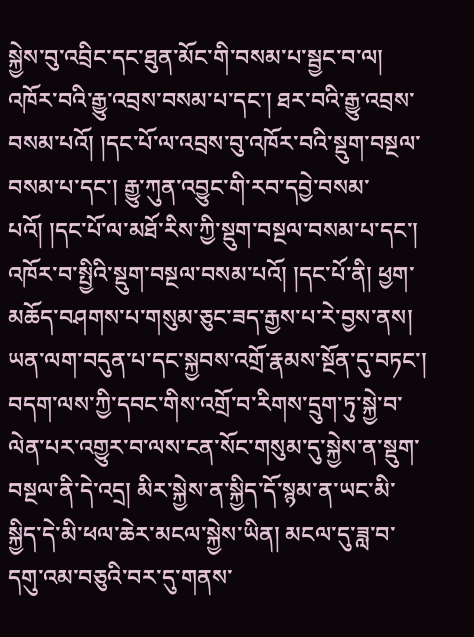སྐྱེས་བུ་འབྲིང་དང་ཐུན་མོང་གི་བསམ་པ་སྦྱང་བ་ལ། འཁོར་བའི་རྒྱུ་འབྲས་བསམ་པ་དང་། ཐར་བའི་རྒྱུ་འབྲས་བསམ་པའོ། །དང་པོ་ལ་འབྲས་བུ་འཁོར་བའི་སྡུག་བསྔལ་བསམ་པ་དང་། རྒྱུ་ཀུན་འབྱུང་གི་རབ་དབྱེ་བསམ་པའོ། །དང་པོ་ལ་མཐོ་རིས་ཀྱི་སྡུག་བསྔལ་བསམ་པ་དང་། འཁོར་བ་སྤྱིའི་སྡུག་བསྔལ་བསམ་པའོ། །དང་པོ་ནི། ཕྱག་མཆོད་བཤགས་པ་གསུམ་ཅུང་ཟད་རྒྱས་པ་རེ་བྱས་ནས། ཡན་ལག་བདུན་པ་དང་སྐྱབས་འགྲོ་རྣམས་སྔོན་དུ་བཏང་། བདག་ལས་ཀྱི་དབང་གིས་འགྲོ་བ་རིགས་དྲུག་ཏུ་སྐྱེ་བ་ལེན་པར་འགྱུར་བ་ལས་ངན་སོང་གསུམ་དུ་སྐྱེས་ན་སྡུག་བསྔལ་ནི་དེ་འདྲ། མིར་སྐྱེས་ན་སྐྱིད་དོ་སྙམ་ན་ཡང་མི་སྐྱིད་དེ་མི་ཕལ་ཆེར་མངལ་སྐྱེས་ཡིན། མངལ་དུ་ཟླ་བ་དགུ་འམ་བཅུའི་བར་དུ་གནས་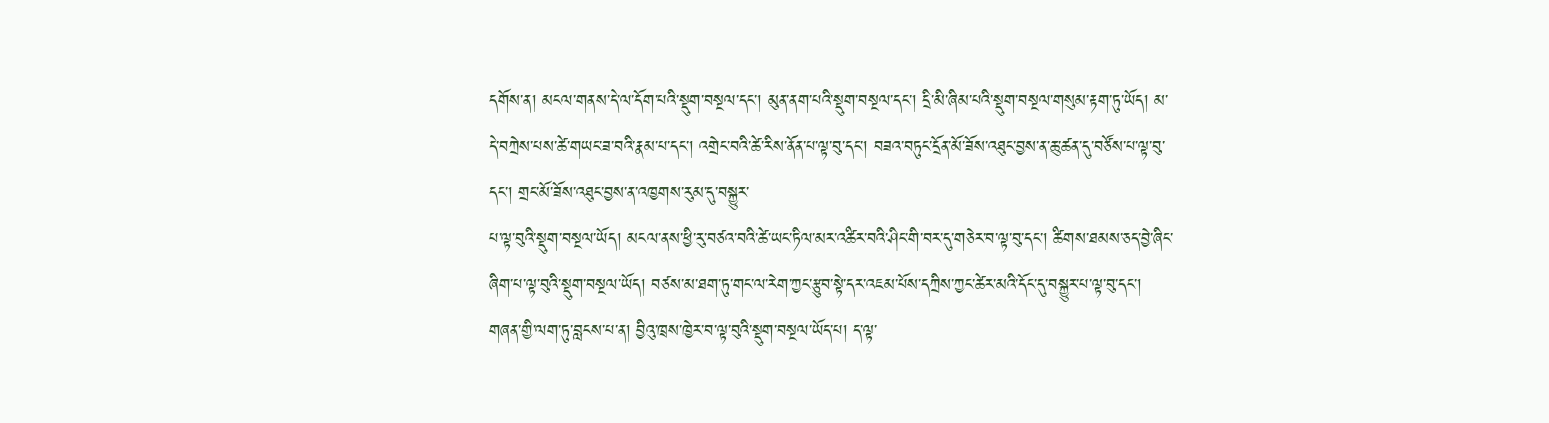དགོས་ན། མངལ་གནས་དེ་ལ་དོག་པའི་སྡུག་བསྔལ་དང་། མུན་ནག་པའི་སྡུག་བསྔལ་དང་། དྲི་མི་ཞིམ་པའི་སྡུག་བསྔལ་གསུམ་རྟག་ཏུ་ཡོད། མ་དེ་བཀྲེས་པས་ཚེ་གཡང་ཟ་བའི་རྣམ་པ་དང་། འགྲེང་བའི་ཚེ་རིས་ནོན་པ་ལྟ་བུ་དང་། བཟའ་བཏུང་དྲོན་མོ་ཟོས་འཐུང་བྱས་ན་ཆུ་ཚན་དུ་བཙོས་པ་ལྟ་བུ་དང་། གྲང་མོ་ཟོས་འཐུང་བྱས་ན་འཁྱགས་རུམ་དུ་བསྐྱུར་
པ་ལྟ་བུའི་སྡུག་བསྔལ་ཡོད། མངལ་ནས་ཕྱི་རུ་བཙའ་བའི་ཚེ་ཡང་ཏིལ་མར་འཚིར་བའི་ཤིང་གི་བར་དུ་གཅེར་བ་ལྟ་བུ་དང་། ཚིགས་ཐམས་ཅད་བྱེ་ཞིང་ཞིག་པ་ལྟ་བུའི་སྡུག་བསྔལ་ཡོད། བཙས་མ་ཐག་ཏུ་གང་ལ་རེག་ཀྱང་རྩུབ་སྟེ་དར་འཇམ་པོས་དཀྲིས་ཀྱང་ཚེར་མའི་དོང་དུ་བསྐྱུར་པ་ལྟ་བུ་དང་། གཞན་གྱི་ལག་ཏུ་བླངས་པ་ན། བྱིའུ་ཁྲས་ཁྱེར་བ་ལྟ་བུའི་སྡུག་བསྔལ་ཡོད་པ། ད་ལྟ་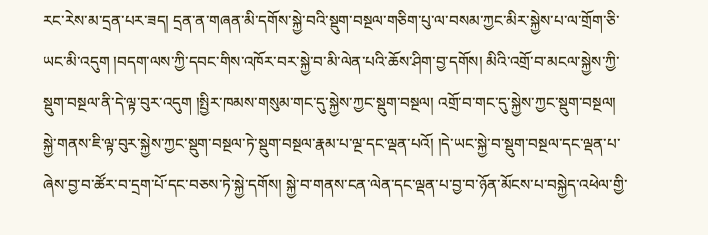རང་རེས་མ་དྲན་པར་ཟད། དྲན་ན་གཞན་མི་དགོས་སྐྱེ་བའི་སྡུག་བསྔལ་གཅིག་པུ་ལ་བསམ་ཀྱང་མིར་སྐྱེས་པ་ལ་གྲོག་ཅི་ཡང་མི་འདུག །བདག་ལས་ཀྱི་དབང་གིས་འཁོར་བར་སྐྱེ་བ་མི་ལེན་པའི་ཆོས་ཤིག་བྱ་དགོས། མིའི་འགྲོ་བ་མངལ་སྐྱེས་ཀྱི་སྡུག་བསྔལ་ནི་དེ་ལྟ་བུར་འདུག །སྤྱིར་ཁམས་གསུམ་གང་དུ་སྐྱེས་ཀྱང་སྡུག་བསྔལ། འགྲོ་བ་གང་དུ་སྐྱེས་ཀྱང་སྡུག་བསྔལ། སྐྱེ་གནས་ཇི་ལྟ་བུར་སྐྱེས་ཀྱང་སྡུག་བསྔལ་ཏེ་སྡུག་བསྔལ་རྣམ་པ་ལྔ་དང་ལྡན་པའོ། །དེ་ཡང་སྐྱེ་བ་སྡུག་བསྔལ་དང་ལྡན་པ་ཞེས་བྱ་བ་ཚོར་བ་དྲག་པོ་དང་བཅས་ཏེ་སྐྱེ་དགོས། སྐྱེ་བ་གནས་ངན་ལེན་དང་ལྡན་པ་བྱ་བ་ཉོན་མོངས་པ་བསྐྱེད་འཕེལ་གྱི་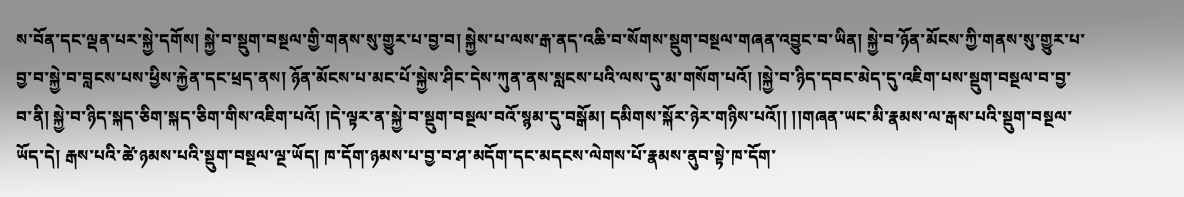ས་བོན་དང་ལྡན་པར་སྐྱེ་དགོས། སྐྱེ་བ་སྡུག་བསྔལ་གྱི་གནས་སུ་གྱུར་པ་བྱ་བ། སྐྱེས་པ་ལས་རྒ་ནད་འཆི་བ་སོགས་སྡུག་བསྔལ་གཞན་འབྱུང་བ་ཡིན། སྐྱེ་བ་ཉོན་མོངས་ཀྱི་གནས་སུ་གྱུར་པ་བྱ་བ་སྐྱེ་བ་བླངས་པས་ཕྱིས་རྐྱེན་དང་ཕྲད་ནས། ཉོན་མོངས་པ་མང་པོ་སྐྱེས་ཤིང་དེས་ཀུན་ནས་སླངས་པའི་ལས་དུ་མ་གསོག་པའོ། །སྐྱེ་བ་ཉིད་དབང་མེད་དུ་འཇིག་པས་སྡུག་བསྔལ་བ་བྱ་བ་ནི། སྐྱེ་བ་ཉིད་སྐད་ཅིག་སྐད་ཅིག་གིས་འཇིག་པའོ། །དེ་ལྟར་ན་སྐྱེ་བ་སྡུག་བསྔལ་བའོ་སྙམ་དུ་བསྒོམ། དམིགས་སྐོར་ཉེར་གཉིས་པའོ།། །།གཞན་ཡང་མི་རྣམས་ལ་རྒས་པའི་སྡུག་བསྔལ་ཡོད་དེ། རྒས་པའི་ཚེ་ཉམས་པའི་སྡུག་བསྔལ་ལྔ་ཡོད། ཁ་དོག་ཉམས་པ་བྱ་བ་ཤ་མདོག་དང་མདངས་ལེགས་པོ་རྣམས་ནུབ་སྟེ་ཁ་དོག་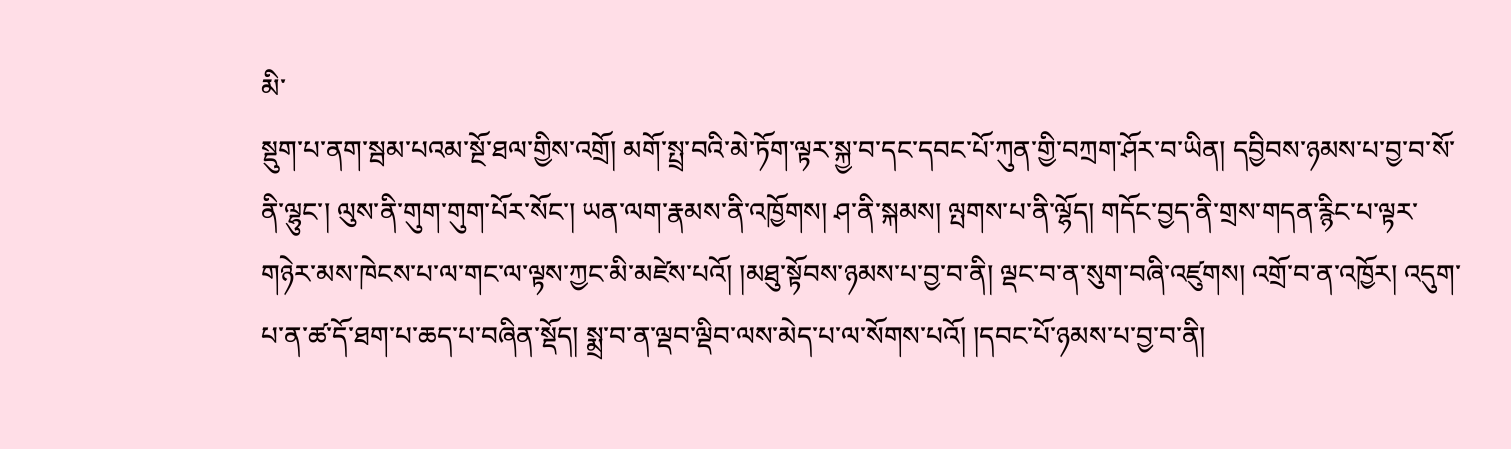མི་
སྡུག་པ་ནག་སྦམ་པའམ་སྔོ་ཐལ་གྱིས་འགྲོ། མགོ་སྤྲ་བའི་མེ་ཏོག་ལྟར་སྐྱ་བ་དང་དབང་པོ་ཀུན་གྱི་བཀྲག་ཤོར་བ་ཡིན། དབྱིབས་ཉམས་པ་བྱ་བ་སོ་ནི་ལྷུང་། ལུས་ནི་གུག་གུག་པོར་སོང་། ཡན་ལག་རྣམས་ནི་འཁྱོགས། ཤ་ནི་སྐམས། ལྤགས་པ་ནི་ལྷོད། གདོང་བྱད་ནི་གྲས་གདན་རྙིང་པ་ལྟར་གཉེར་མས་ཁེངས་པ་ལ་གང་ལ་ལྟས་ཀྱང་མི་མཛེས་པའོ། །མཐུ་སྟོབས་ཉམས་པ་བྱ་བ་ནི། ལྡང་བ་ན་སུག་བཞི་འཛུགས། འགྲོ་བ་ན་འཁྱོར། འདུག་པ་ན་ཚ་དོ་ཐག་པ་ཆད་པ་བཞིན་སྡོད། སྨྲ་བ་ན་ལྡབ་ལྡིབ་ལས་མེད་པ་ལ་སོགས་པའོ། །དབང་པོ་ཉམས་པ་བྱ་བ་ནི།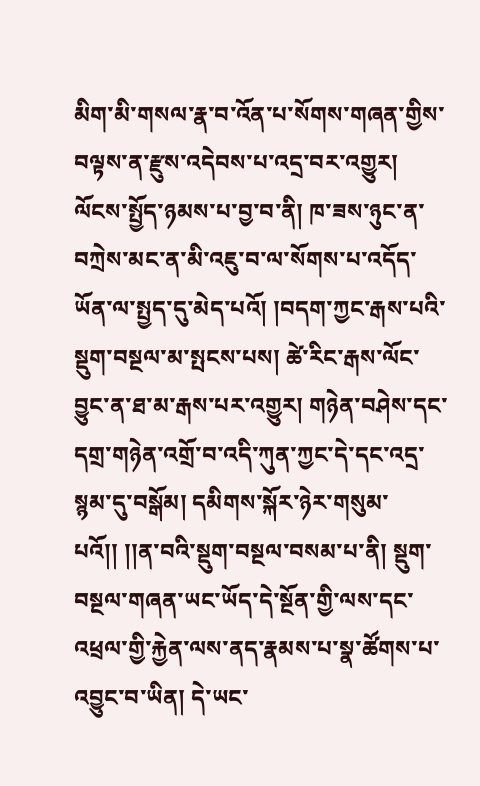མིག་མི་གསལ་རྣ་བ་འོན་པ་སོགས་གཞན་གྱིས་བལྟས་ན་རྫུས་འདེབས་པ་འདྲ་བར་འགྱུར། ལོངས་སྤྱོད་ཉམས་པ་བྱ་བ་ནི། ཁ་ཟས་ཉུང་ན་བཀྲེས་མང་ན་མི་འཇུ་བ་ལ་སོགས་པ་འདོད་ཡོན་ལ་སྤྱད་དུ་མེད་པའོ། །བདག་ཀྱང་རྒས་པའི་སྡུག་བསྔལ་མ་སྤངས་པས། ཚེ་རིང་རྒས་ལོང་བྱུང་ན་ཐ་མ་རྒས་པར་འགྱུར། གཉེན་བཤེས་དང་དགྲ་གཉེན་འགྲོ་བ་འདི་ཀུན་ཀྱང་དེ་དང་འདྲ་སྙམ་དུ་བསྒོམ། དམིགས་སྐོར་ཉེར་གསུམ་པའོ།། །།ན་བའི་སྡུག་བསྔལ་བསམ་པ་ནི། སྡུག་བསྔལ་གཞན་ཡང་ཡོད་དེ་སྔོན་གྱི་ལས་དང་འཕྲལ་གྱི་རྐྱེན་ལས་ནད་རྣམས་པ་སྣ་ཚོགས་པ་འབྱུང་བ་ཡིན། དེ་ཡང་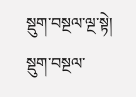སྡུག་བསྔལ་ལྔ་སྟེ། སྡུག་བསྔལ་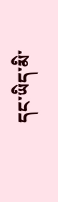དང་ཡིད་མི་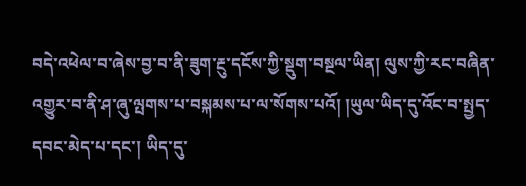བདེ་འཕེལ་བ་ཞེས་བྱ་བ་ནི་ཟུག་རྔུ་དངོས་ཀྱི་སྡུག་བསྔལ་ཡིན། ལུས་ཀྱི་རང་བཞིན་འགྱུར་བ་ནི་ཤ་ཞུ་ལྤགས་པ་བསྐམས་པ་ལ་སོགས་པའོ། །ཡུལ་ཡིད་དུ་འོང་བ་སྤྱད་དབང་མེད་པ་དང་། ཡིད་དུ་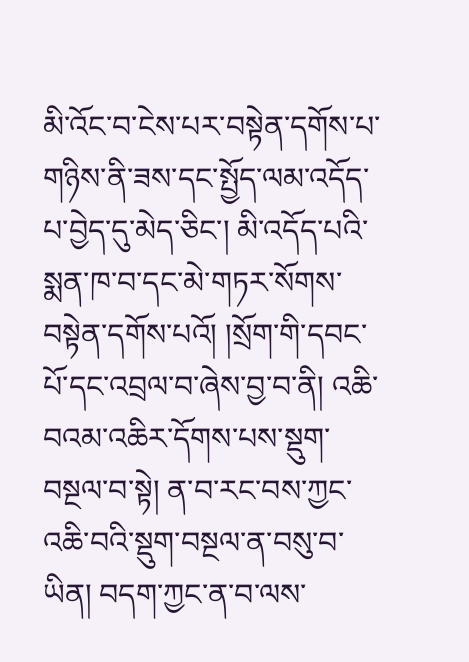མི་འོང་བ་ངེས་པར་བསྟེན་དགོས་པ་གཉིས་ནི་ཟས་དང་སྤྱོད་ལམ་འདོད་པ་བྱེད་དུ་མེད་ཅིང་། མི་འདོད་པའི་སྨན་ཁ་བ་དང་མེ་གཏར་སོགས་བསྟེན་དགོས་པའོ། །སྲོག་གི་དབང་པོ་དང་འབྲལ་བ་ཞེས་བྱ་བ་ནི། འཆི་བའམ་འཆིར་དོགས་པས་སྡུག་བསྔལ་བ་སྟེ། ན་བ་རང་བས་ཀྱང་འཆི་བའི་སྡུག་བསྔལ་ན་བསུ་བ་ཡིན། བདག་ཀྱང་ན་བ་ལས་